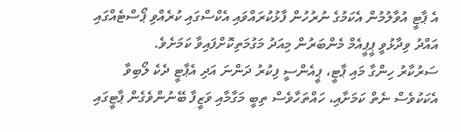އެ ޕާޓީ އުވާލުމުން އެކަމުގެ ނުރުހުން ފާޅުކުރައްވައި އެކްސްގައި ކުރެއްވި ޕޯސްޓެއްގައި އައްދު ވިދާޅުވީ ޕީޕީއެމް މެންބަރުން މިއަދު މަގުމަތިކޮށްފައިވާ ކަމަށެވެ.
ސަރުކާރު ހިންގާ މައި ޕާޓީ، ޕީއެންސީ ފިކުރު ދަންނަ އަދި އެޕާޓީ ދެކެ ލޯބިވާ އެކަކުވެސް ނެތް ކަމަށާއި، ހައްތަހާވެސް ތިބީ މަގާމާއި ވަޒީފާ ބޭނުންވެގެން ޕާޓީގައި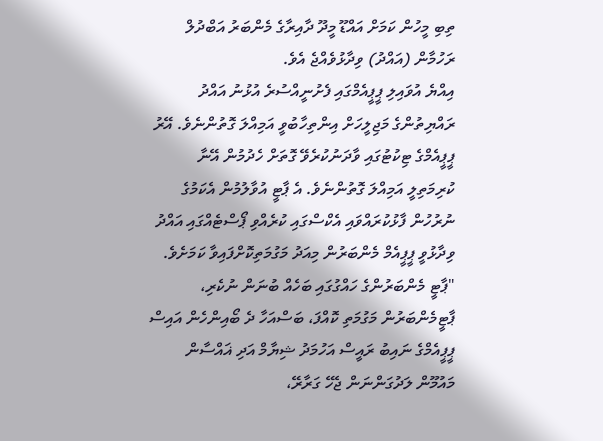ތިބި މީހުން ކަމަށް އައްޑޫ މީދޫ ދާއިރާގެ މެންބަރު އަބްދުލް ރަހުމާން (އައްދު) ވިދާޅުވެއްޖެ އެވެ.
އިއްޔެ އުވައިލި ޕީޕީއެމްގައި ފެށުނީއްސުރެ އުޅުނު އައްދު ރައްޔިތުންގެ މަޖިލީހަށް އިންތިހާބުވީ އަމިއްލަ ގޮތުންނެވެ. އޭރު ޕީޕީއެމްގެ ޓިކުޓުގައި ވާދަނުކުރެވޭ ގޮތަށް ހެދުމުން އޭނާ ކުރިމަތިލީ އަމިއްލަ ގޮތުންނެވެ. އެ ޕާޓީ އުވާލުމުން އެކަމުގެ ނުރުހުން ފާޅުކުރައްވައި އެކްސްގައި ކުރެއްވި ޕޯސްޓެއްގައި އައްދު ވިދާޅުވީ ޕީޕީއެމް މެންބަރުން މިއަދު މަގުމަތިކޮށްފައިވާ ކަމަށެވެ.
"ޕާޓީ މެންބަރުންގެ ހައްގުގައި ބަހެއް ބުނަން ނުކެރި، ޕާޓީމެންބަރުން މަގުމަތި ކޮއްފަ، ބަސްއަހާ ދެ ބޯއިންހެން އައިސް ޕީޕީއެމްގެ ނައިބު ރައީސް އަހުމަދު ޝިޔާމް އަދި ޣައްސާން މައުމޫން ލަދުގަންނަން ޖެހޭ ގަރާރޭ،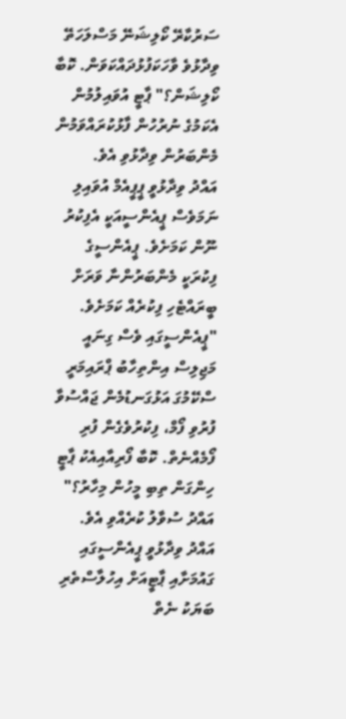ސަރުކާރޭ ކޯލިޝަނޭ މަސްލަހަތޭ ވިދާޅުވެ ވާހަކަފުޅުދައްކަވަން. ކޮބާ ކޯލިޝަން؟" ޕާޓީ އުވައިލުމުން އެކަމުގެ ނުރުހުން ފާޅުކުރައްވަމުން މެންބަރުން ވިދާޅުވި އެވެ.
އައްދު ވިދާޅުވީ ޕީޕީއެމް އުވައިލި ނަމަވެސް ޕީއެންސީއަކީ އެފިކުރު ނޫން ކަމަށެވެ. ޕީއެންސީގެ ފިކުރަކީ މެންބަރުންނާ ވަރަށް ބީރައްޓެހި ފިކުރެއް ކަމަށެވެ.
"ޕީއެންސީގައި ވެސް ގިނައީ މަޖިލިސް އިންތިހާބު ޕްރައިމަރީ ސްކޭމުގަ އަޅުގަނޑުމެން ޖައްސުވާ ފުރުވި ފޯމް، ފިކުރުވެގެން ފުރި ފޯމެއްނެތް. ކޮބާ ފޯރިއާއިއެކު ޕާޓީ ހިންގަން ތިބި މީހުން މިހާރު؟" އައްދު ސުވާލު ކުރެއްވި އެވެ.
އައްދު ވިދާޅުވީ ޕީއެންސީގައި ގައުމަށާއި ޕާޓީއަށް އިހުލާސްތެރި ބަޔަކު ނެތް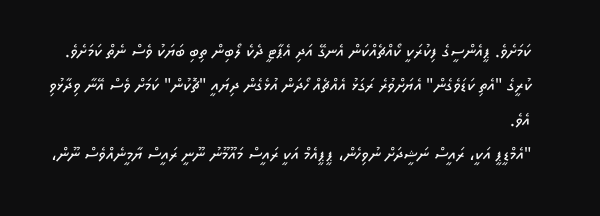ކަމަށެވެ. ޕީއެންސީގެ ފިކުރަކީ ކޯއްޗެއްކަން އެނގޭ އަދި އެޕާޓީ ދެކެ ލޯބިން ތިބި ބަޔަކު ވެސް ނެތް ކަމަށެވެ. ކުރީގެ "އެތި ކަޑަވެގެން" އެޔަށްވުރެ ރަގަޅު އެއްޗެއް ހޯދަން އުޅެގެން ދިޔައީ "ޗޮކުން" ކަމަށް ވެސް އޭނާ ވިދާޅުވި އެވެ.
"އެމްޑީޕީ އަކީ، ރައީސް ނަޝީދަށް ނުވިހެން، ޕީޕީއެމް އަކީ ރައީސް މައޫމޫނު ނޫނީ ރައީސް ޔާމީނެއްވެސް ނޫން،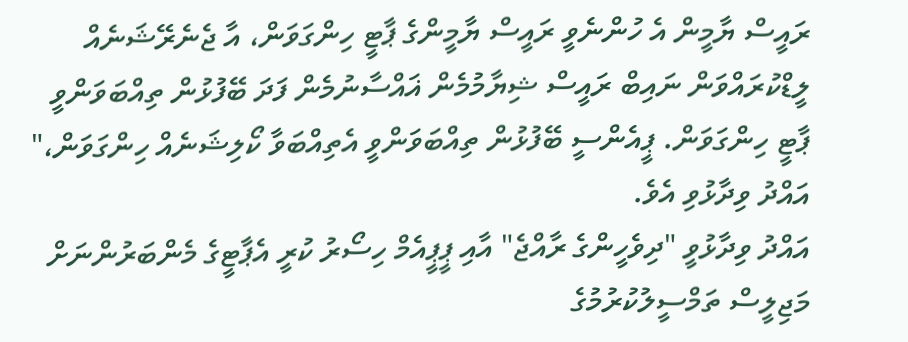ރައީސް ޔާމީން އެ ހުންނެވީ ރައީސް ޔާމީންގެ ޕާޓީ ހިންގަވަން، އާ ޖެނެރޭޝަނެއް ލީޑްކުރައްވަން ނައިބް ރައީސް ޝިޔާމުމެން ޣައްސާނުމެން ފަދަ ބޭފުޅުން ތިއްބަވަންވީ ޕާޓީ ހިންގަވަން. ޕީއެންސީ ބޭފުޅުން ތިއްބަވަންވީ އެތިއްބަވާ ކޯލިޝަނެއް ހިންގަވަން،" އައްދު ވިދާޅުވި އެވެ.
އައްދު ވިދާޅުވީ "ދިވެހީންގެ ރާއްޖެ" އާއި ޕީޕީއެމް ހިސޯރު ކުރީ އެޕާޓީގެ މެންބަރުންނަށް މަޖިލީސް ތަމްސީލުކުރުމުގެ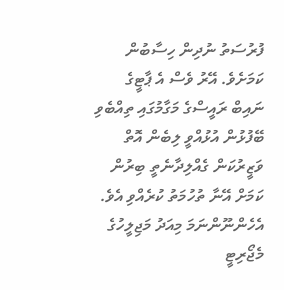ފުރުސަތު ނުދިން ހިސާބުން ކަމަށެވެ. އޭރު ވެސް އެ ޕާޓީގެ ނައިބް ރައީސްގެ މަގާމުގައި ތިއްބެވި ބޭފުޅުން އުޅުއްވީ ލިބެން އޮތް ވަޒީރުކަން ގެއްލިދާނެތީ ބިރުން ކަމަށް އޭނާ ތުހުމަތު ކުރެއްވި އެވެ. އެހެންނޫންނަމަ މިއަދު މަޖިލީހުގެ މެޖޯރިޓީ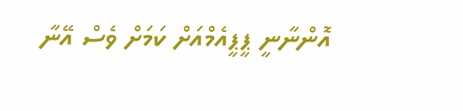އޮންނާނީ ޕީޕީއެމްއަށް ކަމަށް ވެސް އޭނާ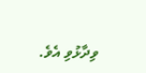ވިދާޅުވި އެވެ.